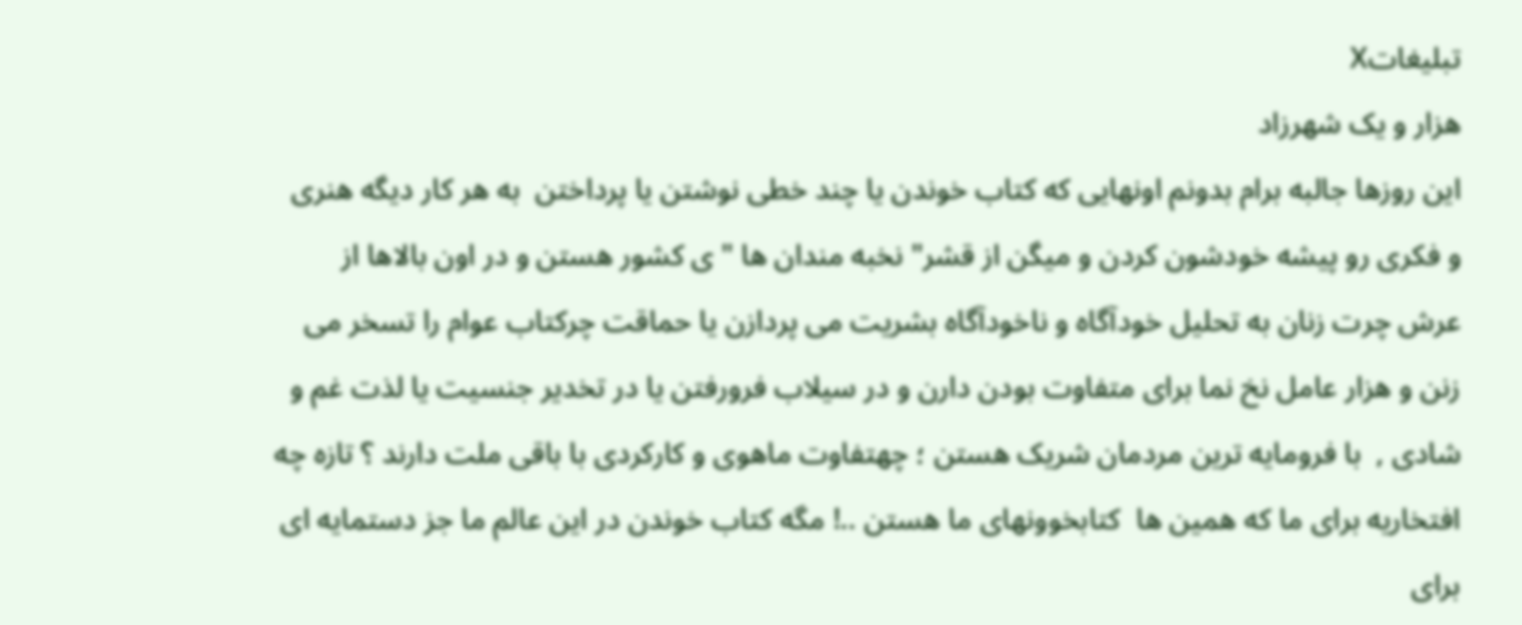تبليغاتX
هزار و یک شهرزاد
این روزها جالبه برام بدونم اونهایی که کتاب خوندن یا چند خطی نوشتن یا پرداختن  به هر کار دیگه هنری و فکری رو پیشه خودشون کردن و میگن از قشر" نخبه مندان ها " ی کشور هستن و در اون بالاها از عرش چرت زنان به تحلیل خودآگاه و ناخودآگاه بشریت می پردازن یا حماقت چرکتاب عوام را تسخر می زنن و هزار عامل نخ نما برای متفاوت بودن دارن و در سیلاب فرورفتن یا در تخدیر جنسیت یا لذت غم و شادی ,  با فرومایه ترین مردمان شریک هستن ؛ چهتفاوت ماهوی و کارکردی با باقی ملت دارند ؟ تازه چه افتخاریه برای ما که همین ها  کتابخوونهای ما هستن ..! مگه کتاب خوندن در این عالم ما جز دستمایه ای برای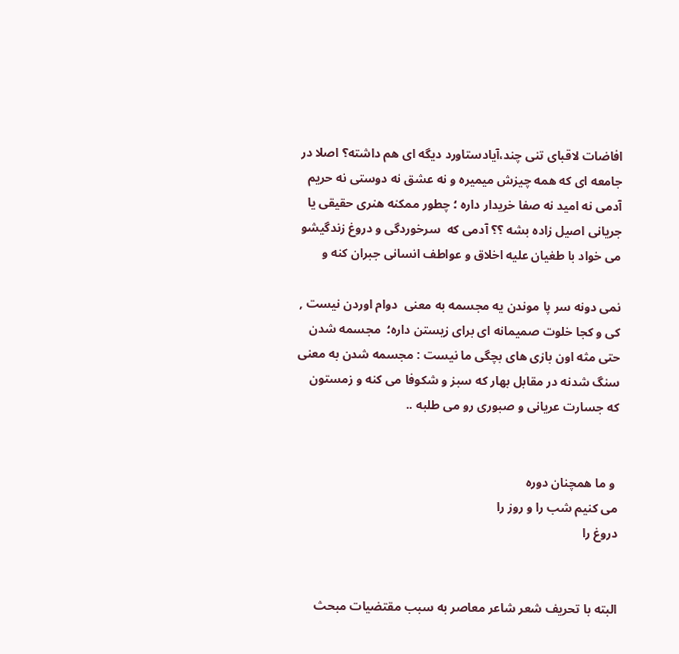افاضات لاقبای تنی چند،آيادستاورد دیگه ای هم داشته؟ اصلا در جامعه ای که همه چیزش میمیره و نه عشق نه دوستی نه حریم آدمی نه امید نه صفا خریدار داره ؛ چطور ممکنه هنری حقیقی یا جریانی اصیل زاده بشه ؟؟ آدمی که  سرخوردگی و دروغ زندگیشو می خواد با طغیان علیه اخلاق و عواطف انسانی جبران کنه و

نمی دونه سر پا موندن یه مجسمه به معنی  دوام اوردن نیست , کی و کجا خلوت صمیمانه ای برای زیستن داره؛  مجسمه شدن حتی مثه اون بازی های بچگی ما نیست : مجسمه شدن به معنی سنگ شدنه در مقابل بهار که سبز و شکوفا می کنه و زمستون که جسارت عریانی و صبوری رو می طلبه ..


 و ما همچنان دوره
می کنیم شب را و روز را
دروغ را


البته با تحریف شعر شاعر معاصر به سبب مقتضیات مبحث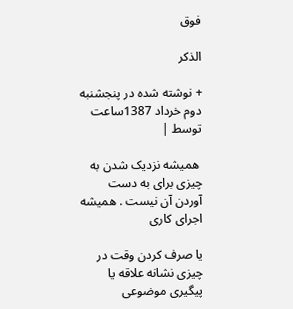فوق

الذکر

+ نوشته شده در پنجشنبه دوم خرداد 1387ساعت توسط |

 همیشه نزدیک شدن به چیزی برای به دست آوردن آن نیست . همیشه اجرای کاری

یا صرف کردن وقت در چیزی نشانه علاقه یا پیگیری موضوعی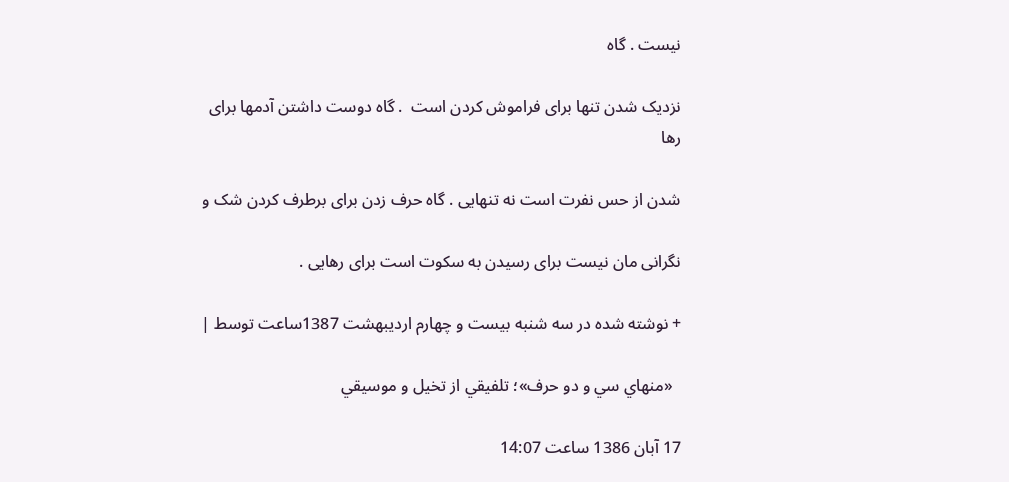نیست . گاه

نزدیک شدن تنها برای فراموش کردن است  . گاه دوست داشتن آدمها برای رها

شدن از حس نفرت است نه تنهایی . گاه حرف زدن برای برطرف کردن شک و

نگرانی مان نیست برای رسیدن به سکوت است برای رهایی .

+ نوشته شده در سه شنبه بیست و چهارم اردیبهشت 1387ساعت توسط |

  «منهاي سي و دو حرف»؛ تلفيقي از تخيل و موسيقي

17 آبان 1386 ساعت 14:07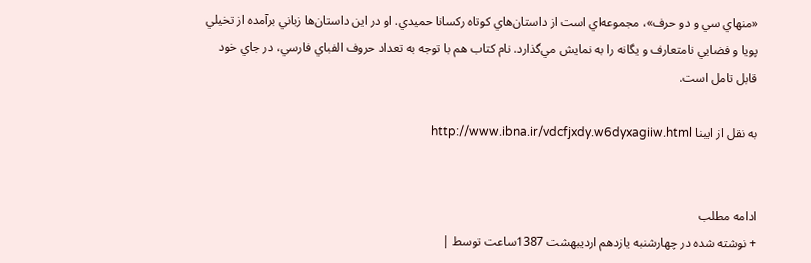«منهاي سي و دو حرف»، مجموعه‌اي است از داستان‌هاي كوتاه ركسانا حميدي. او در اين داستان‌ها زباني برآمده از تخيلي پويا و فضايي نامتعارف و يگانه را به نمايش مي‌گذارد. نام كتاب هم با توجه به تعداد حروف الفباي فارسي، در جاي خود قابل تامل است.

به نقل از ایبنا http://www.ibna.ir/vdcfjxdy.w6dyxagiiw.html


ادامه مطلب
+ نوشته شده در چهارشنبه یازدهم اردیبهشت 1387ساعت توسط |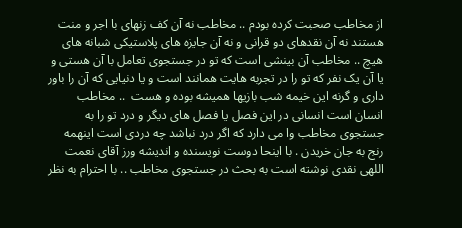از مخاطب صحبت کرده بودم .. مخاطب نه آن کف زنهای با اجر و منت هستند نه آن نقدهای دو قرانی و نه آن جایزه های پلاستیکی شبانه های هیچ .. مخاطب آن بینشی است که تو در جستجوی تعامل با آن هستی و یا آن یک نفر که تو را در تجربه هایت همانند است و یا دنیایی که آن را باور داری و گرنه این خیمه شب بازیها همیشه بوده و هست  .. مخاطب انسان است انسانی در این فصل یا فصل های دیگر و درد تو را به جستجوی مخاطب وا می دارد که اگر درد نباشد چه دردی است اینهمه رنج به جان خریدن . با اینحا دوست نویسنده و اندیشه ورز آقای نعمت اللهی نقدی نوشته است به بحث در جستجوی مخاطب .. با احترام به نظر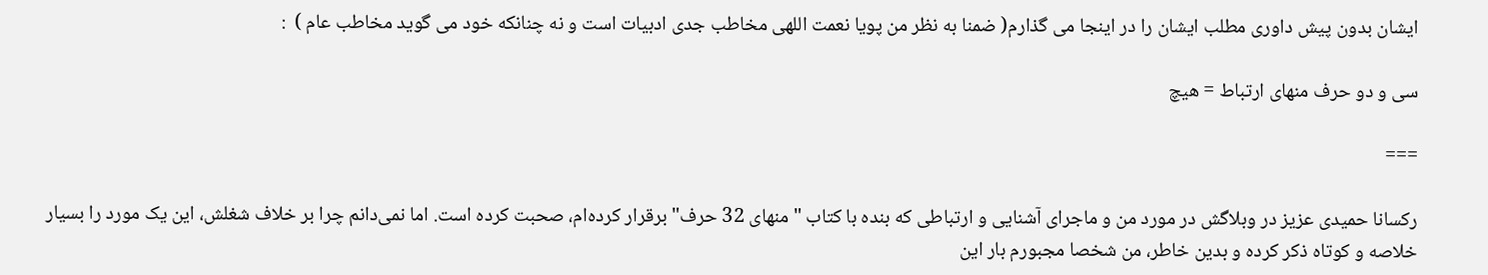ایشان بدون پیش داوری مطلب ایشان را در اینجا می گذارم( ضمنا به نظر من پویا نعمت اللهی مخاطب جدی ادبیات است و نه چنانکه خود می گوید مخاطب عام )  :

سی و دو حرف منهای ارتباط = هیچ

===

رکسانا حمیدی عزیز در وبلاگش در مورد من و ماجرای آشنایی و ارتباطی که بنده با کتاب " منهای 32 حرف" برقرار کرده‌ام، صحبت کرده است. اما نمی‌دانم چرا بر خلاف شغلش، این یک مورد را بسیار خلاصه و کوتاه ذکر کرده و بدین خاطر، من شخصا مجبورم بار این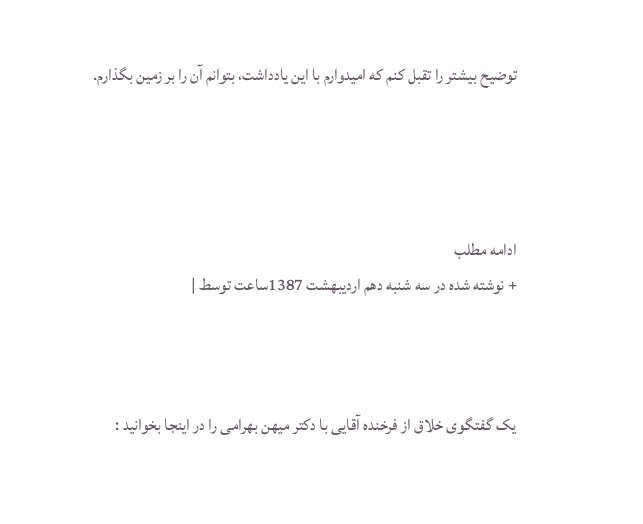توضیح بیشتر را تقبل کنم که امیدوارم با این یادداشت، بتوانم آن را بر زمین بگذارم.




ادامه مطلب
+ نوشته شده در سه شنبه دهم اردیبهشت 1387ساعت توسط |



یک گفتگوی خلاق از فرخنده آقایی با دکتر میهن بهرامی را در اینجا بخوانید :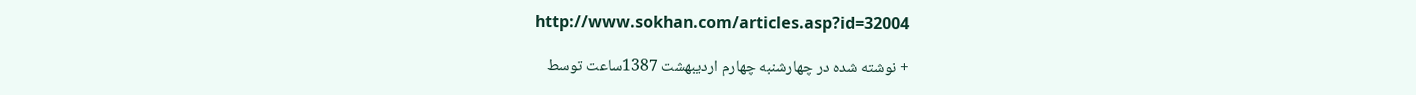http://www.sokhan.com/articles.asp?id=32004

+ نوشته شده در چهارشنبه چهارم اردیبهشت 1387ساعت توسط